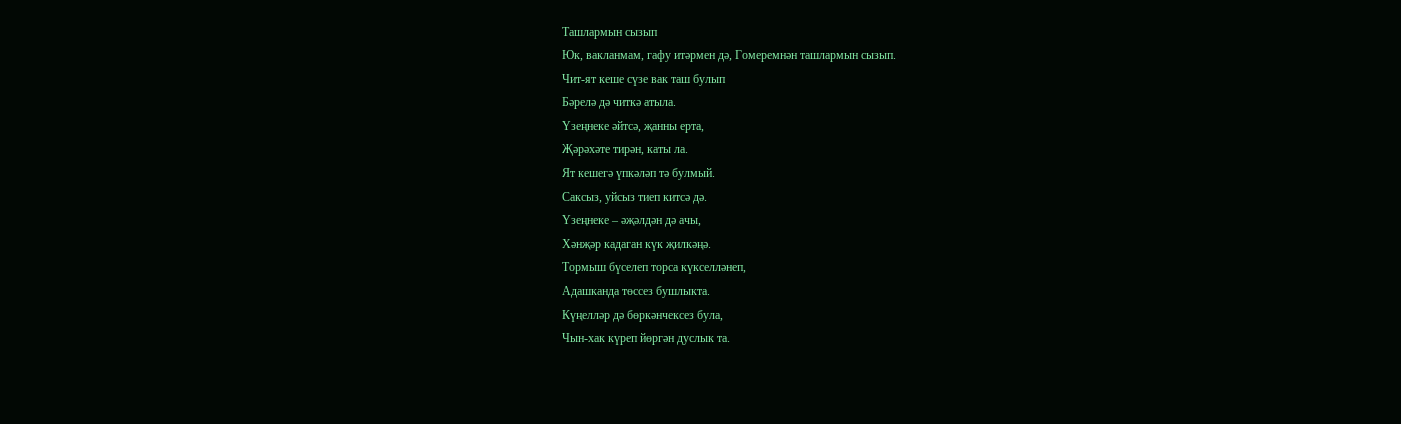Ташлармын сызып
Юк, вакланмам, гафу итәрмен дә, Гомеремнән ташлармын сызып.
Чит-ят кеше сүзе вак таш булып
Бәрелә дә читкә атыла.
Үзеңнеке әйтсә, җанны ерта,
Җәрәхәте тирән, каты ла.
Ят кешегә үпкәләп тә булмый.
Саксыз, уйсыз тиеп китсә дә.
Үзеңнеке – әҗәлдән дә ачы,
Хәнҗәр кадаган күк җилкәңә.
Тормыш бүселеп торса күкселләнеп,
Адашканда төссез бушлыкта.
Күңелләр дә бөркәнчексез була,
Чын-хак күреп йөргән дуслык та.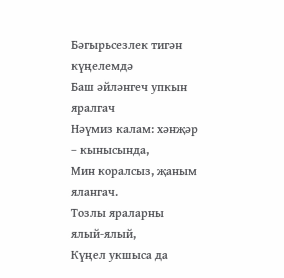Бәгырьсезлек тигән күңелемдә
Баш әйләнгеч упкын яралгач
Нәүмиз калам: хәнҗәр – кынысында,
Мин коралсыз, җаным ялангач.
Тозлы яраларны ялый-ялый,
Күңел укшыса да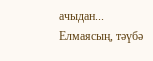ачыдан...
Елмаясың, тәүбә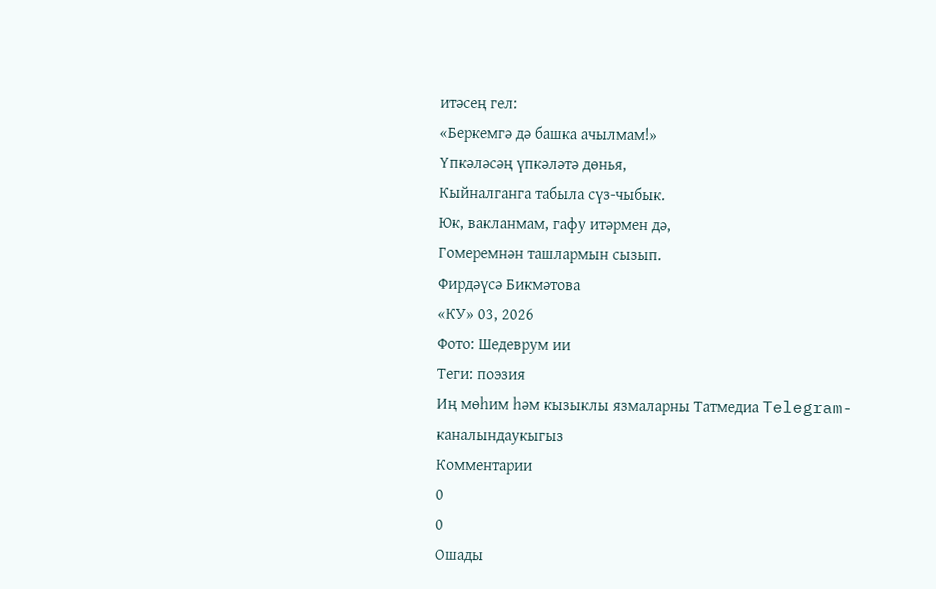итәсең гел:
«Беркемгә дә башка ачылмам!»
Үпкәләсәң үпкәләтә дөнья,
Кыйналганга табыла сүз-чыбык.
Юк, вакланмам, гафу итәрмен дә,
Гомеремнән ташлармын сызып.
Фирдәүсә Бикмәтова
«КУ» 03, 2026
Фото: Шедеврум ии
Теги: поэзия
Иң мөһим һәм кызыклы язмаларны Татмедиа Telegram-каналындаукыгыз
Комментарии
0
0
Ошады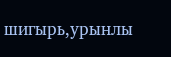шигырь,урынлы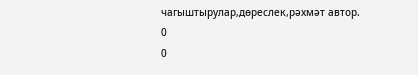чагыштырулар,дөреслек,рәхмәт автор.
0
0